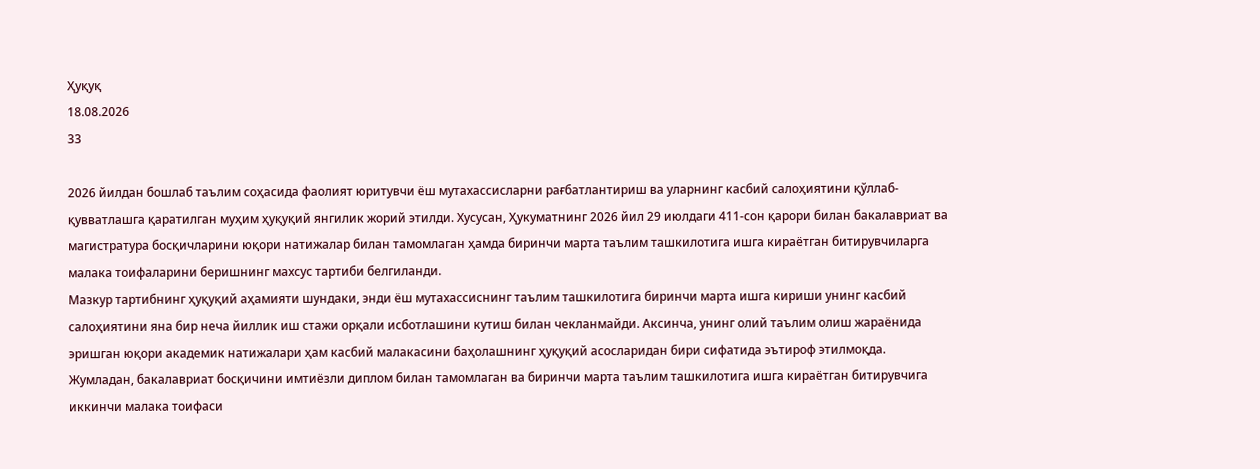Ҳуқуқ
18.08.2026
33

2026 йилдан бошлаб таълим соҳасида фаолият юритувчи ёш мутахассисларни рағбатлантириш ва уларнинг касбий салоҳиятини қўллаб-қувватлашга қаратилган муҳим ҳуқуқий янгилик жорий этилди. Хусусан, Ҳукуматнинг 2026 йил 29 июлдаги 411-сон қарори билан бакалавриат ва магистратура босқичларини юқори натижалар билан тамомлаган ҳамда биринчи марта таълим ташкилотига ишга кираётган битирувчиларга малака тоифаларини беришнинг махсус тартиби белгиланди.
Мазкур тартибнинг ҳуқуқий аҳамияти шундаки, энди ёш мутахассиснинг таълим ташкилотига биринчи марта ишга кириши унинг касбий салоҳиятини яна бир неча йиллик иш стажи орқали исботлашини кутиш билан чекланмайди. Аксинча, унинг олий таълим олиш жараёнида эришган юқори академик натижалари ҳам касбий малакасини баҳолашнинг ҳуқуқий асосларидан бири сифатида эътироф этилмоқда.
Жумладан, бакалавриат босқичини имтиёзли диплом билан тамомлаган ва биринчи марта таълим ташкилотига ишга кираётган битирувчига иккинчи малака тоифаси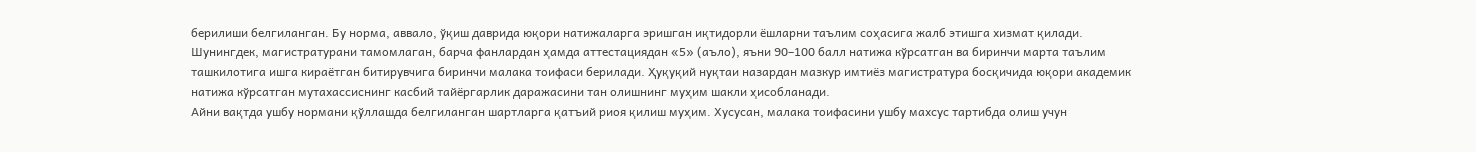берилиши белгиланган. Бу норма, аввало, ўқиш даврида юқори натижаларга эришган иқтидорли ёшларни таълим соҳасига жалб этишга хизмат қилади.
Шунингдек, магистратурани тамомлаган, барча фанлардан ҳамда аттестациядан «5» (аъло), яъни 90–100 балл натижа кўрсатган ва биринчи марта таълим ташкилотига ишга кираётган битирувчига биринчи малака тоифаси берилади. Ҳуқуқий нуқтаи назардан мазкур имтиёз магистратура босқичида юқори академик натижа кўрсатган мутахассиснинг касбий тайёргарлик даражасини тан олишнинг муҳим шакли ҳисобланади.
Айни вақтда ушбу нормани қўллашда белгиланган шартларга қатъий риоя қилиш муҳим. Хусусан, малака тоифасини ушбу махсус тартибда олиш учун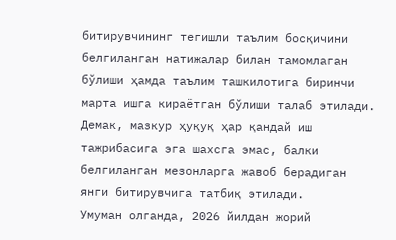битирувчининг тегишли таълим босқичини белгиланган натижалар билан тамомлаган бўлиши ҳамда таълим ташкилотига биринчи марта ишга кираётган бўлиши талаб этилади. Демак, мазкур ҳуқуқ ҳар қандай иш тажрибасига эга шахсга эмас, балки белгиланган мезонларга жавоб берадиган янги битирувчига татбиқ этилади.
Умуман олганда, 2026 йилдан жорий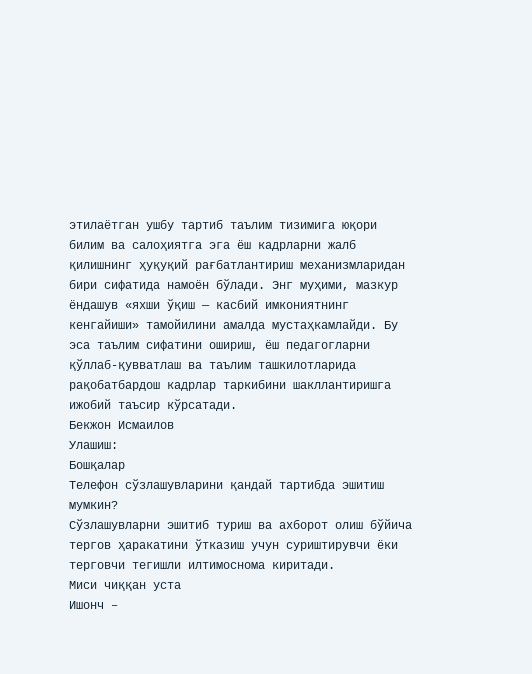этилаётган ушбу тартиб таълим тизимига юқори билим ва салоҳиятга эга ёш кадрларни жалб қилишнинг ҳуқуқий рағбатлантириш механизмларидан бири сифатида намоён бўлади. Энг муҳими, мазкур ёндашув «яхши ўқиш — касбий имкониятнинг кенгайиши» тамойилини амалда мустаҳкамлайди. Бу эса таълим сифатини ошириш, ёш педагогларни қўллаб-қувватлаш ва таълим ташкилотларида рақобатбардош кадрлар таркибини шакллантиришга ижобий таъсир кўрсатади.
Бекжон Исмаилов
Улашиш:
Бошқалар
Телефон сўзлашувларини қандай тартибда эшитиш мумкин?
Сўзлашувларни эшитиб туриш ва ахборот олиш бўйича тергов ҳаракатини ўтказиш учун суриштирувчи ёки терговчи тегишли илтимоснома киритади.
Миси чиққан уста
Ишонч –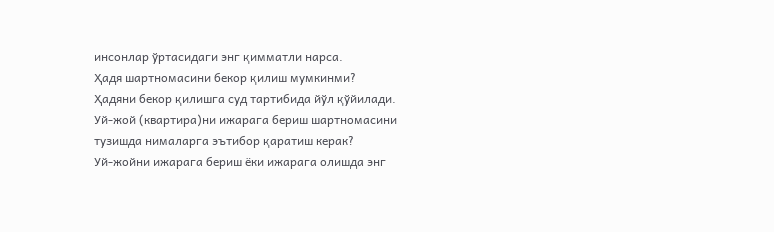инсонлар ўртасидаги энг қимматли нарса.
Ҳадя шартномасини бекор қилиш мумкинми?
Ҳадяни бекор қилишга суд тартибида йўл қўйилади.
Уй-жой (квартира)ни ижарага бериш шартномасини тузишда нималарга эътибор қаратиш керак?
Уй-жойни ижарага бериш ёки ижарага олишда энг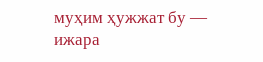муҳим ҳужжат бу — ижара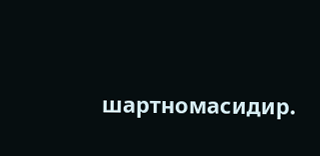шартномасидир.